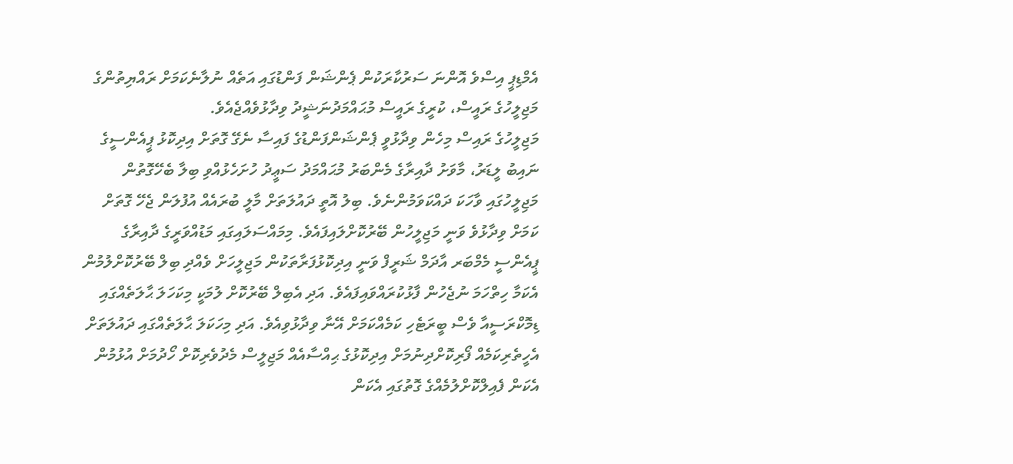އެމްޑިޕީ އިސްވެ އޮންނަ ސަރުކާރަކުން ޕެންޝަން ފަންޑުގައި އަތެއް ނުލާނެކަމަށް ރައްޔިތުންގެ މަޖިލީހުގެ ރައީސް، ކުރީގެ ރައީސް މުޙައްމަދުނަޝީދު ވިދާޅުވެއްޖެއެވެ.
މަޖިލީހުގެ ރައިސް މިހެން ވިދާޅުވީ ޕެންޝަންފަންޑުގެ ފައިސާ ނެގޭ ގޮތަށް އިދިކޮޅު ޕީއެންސީގެ ނައިބު ލީޑަރު، މާވަށު ދާއިރާގެ މެންބަރު މުޙައްމަދު ސަޢީދު ހުށަހެޅުއްވި ބިލާ ބެހޭގޮތުން މަޖިލީހުގައި ވާހަކަ ދައްކަވަމުންނެވެ. ބިލު އޮތީ ދައުލަތަށް މާލީ ބުރައެއް އުފުލަން ޖެހޭ ގޮތަށް ކަމަށް ވިދާޅުވެ ވަނީ މަޖިލީހުން ބޭރުކޮށްލައިފައެވެ. މިމައްސަލައިގައި މަޑުއްވަރީގެ ދާއިރާގެ ޕީއެންސީ މެމްބަރ އާދަމް ޝަރީފް ވަނީ އިދިކޮޅުފަރާތަކުން މަޖިލީހަށް ވެއްދި ބިލް ބޭރުކޮށްލުމުން އެކަމާ ހިތްހަމަ ނުޖެހުން ފާޅުކުރައްވައިފައެވެ. އަދި އެބިލް ބޭރުކޮށް ލުމަކީ މިކަހަލަ ޙާލަތެއްގައި ޑިމޮކްރަސީއާ ވެސް ބީރަޓެހި ކަމެއްކަމަށް އޭނާ ވިދާޅުވިއެވެ. އަދި މިހަކަލަ ޙާލަތެއްގައި ދައުލަތަށް އެހީތެރިކަމެއް ފޯރިކޮށްދިނުމަށް އިދިކޮޅުގެ ޙިއްސާއެއް މަޖިލީސް މެދުވެރިކޮށް ހޯދުމަށް އުޅުމުން އެކަން ފެއިލްކޮށްލުމެއްގެ ގޮތުގައި އެކަން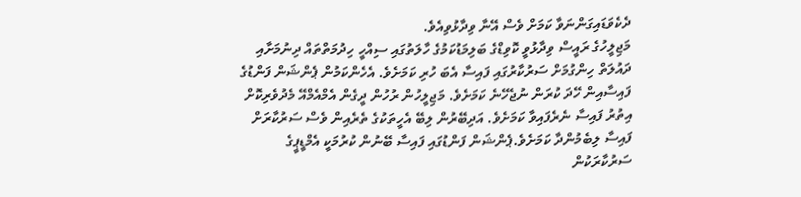ދެކެވަޑައިގަންނަވާ ކަމަށް ވެސް އޭނާ ވިދާޅުވިއެވެ.
މަޖިލީހުގެ ރައީސް ވިދާޅުވީ ކޮވިޑްގެ ބަލިމަޑުކަމުގެ ހާލަތުގައި ސިއްހީ ހިދުމަތްތައް ދިނުމަށާއި ދައުލަތް ހިންގުމަށް ސަރުކާރުގައި ފައިސާ އެބަ ހުރި ކަމަށެވެ. އެހެންކަމުން ޕެންޝަން ފަންޑުގެ ފައިސާއިން ހޭދަ ކުރަން ނުޖެހޭނެ ކަމަށެވެ. މަޖިލީހުން ރުހުން ދީގެން އެމްއެމްއޭ މެދުވެރިކޮށް އިތުރު ފައިސާ ނެރެފައިވާ ކަމަށެވެ. އަދިބޭރުން ލިބޭ އެހީތަކުގެ ތެރެއިން ވެސް ސަރުކާރަށް ފައިސާ ލިބެމުންދާ ކަމަށެވެ.ޕެންޝަން ފަންޑުގައި ފައިސާ ބޭނުން ކުރުމަކީ އެމްޑީޕީގެ ސަރުކާރަކުން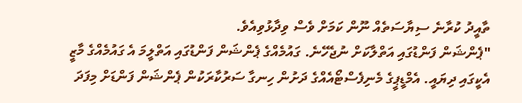ތާއީދު ކުރާނެ ސިޔާސަތެއް ނޫން ކަމަށް ވެސް ވިދާޅުވިއެވެ.
"ޕެންޝަން ފަންޑުގައި އަތްލާކަށް ނުޖެހޭނެ. ގައުމެއްގެ ޕެންޝަން ފަންޑުގައި އަތްލީމަ އެ ގައުމެއްގެ މާޒީ އެކީގައި ދިޔައީ. އެމްޑީޕީގެ މެނިފެސްޓޯއެއްގެ ދަށުން ހިނގާ ސަރުކާރަކުން ޕެންޝަން ފަންޑަށް މިފަދަ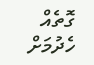ގޮތެއް ހެދުމަށް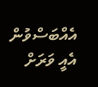އެއްބަސްވުން އެއީ ވަރަށް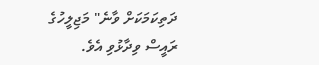ދަތިކަމަކަށް ވާނެ" މަޖިލީހުގެ ރައީސް ވިދާޅުވި އެވެ.